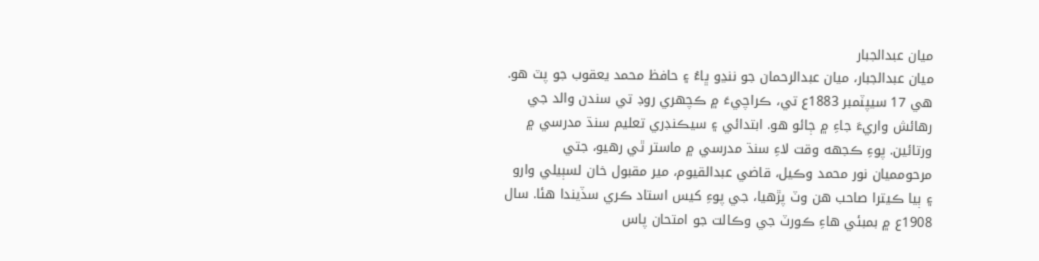ميان عبدالجبار
ميان عبدالجبار، ميان عبدالرحمان جو ننڍو ڀاءُ ۽ حافظ محمد يعقوب جو پٽ هو. هي 17 سيپٽمبر 1883ع تي، ڪراچيءَ ۾ ڪچهري روڊ تي سندن والد جي رهائش واريءَ جاءِ ۾ ڄائو هو. ابتدائي ۽ سيڪنڊري تعليم سنڌ مدرسي ۾ ورتائين. پوءِ ڪجهه وقت لاءِ سنڌ مدرسي ۾ ماستر ٿي رهيو، جتي مرحومميان نور محمد وڪيل، قاضي عبدالقيوم، مير مقبول خان لسٻيلي وارو ۽ ٻيا ڪيترا صاحب هن وٽ پڙهيا، جي پوءِ کيس استاد ڪري سڏيندا هئا. سال 1908ع ۾ بمبئي هاءِ ڪورٽ جي وڪالت جو امتحان پاس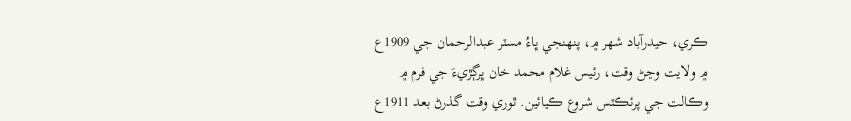ڪري، حيدرآباد شهر ۾، پنهنجي ڀاءُ مسٽر عبدالرحمان جي 1909ع ۾ ولايت وڃڻ وقت، رئيس غلام محمد خان ڀرڳڙيءَ جي فرم ۾ وڪالت جي پرئڪٽس شروع ڪيائين. ٿوري وقت گذرڻ بعد 1911ع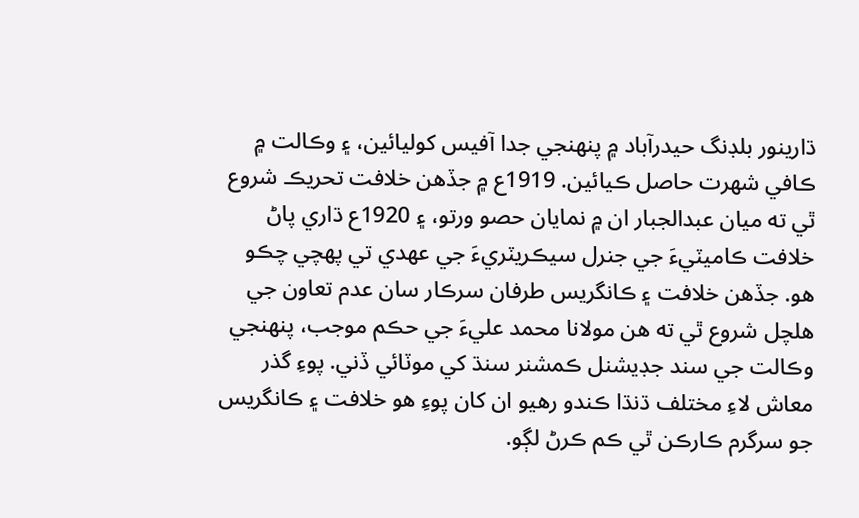ڌارينور بلڊنگ حيدرآباد ۾ پنهنجي جدا آفيس کوليائين، ۽ وڪالت ۾ ڪافي شهرت حاصل ڪيائين. 1919ع ۾ جڏهن خلافت تحريڪ شروع ٿي ته ميان عبدالجبار ان ۾ نمايان حصو ورتو، ۽ 1920ع ڌاري پاڻ خلافت ڪاميٽيءَ جي جنرل سيڪريٽريءَ جي عهدي تي پهچي چڪو هو. جڏهن خلافت ۽ ڪانگريس طرفان سرڪار سان عدم تعاون جي هلچل شروع ٿي ته هن مولانا محمد عليءَ جي حڪم موجب، پنهنجي وڪالت جي سند جڊيشنل ڪمشنر سنڌ کي موٽائي ڏني. پوءِ گذر معاش لاءِ مختلف ڌنڌا ڪندو رهيو ان کان پوءِ هو خلافت ۽ ڪانگريس جو سرگرم ڪارڪن ٿي ڪم ڪرڻ لڳو.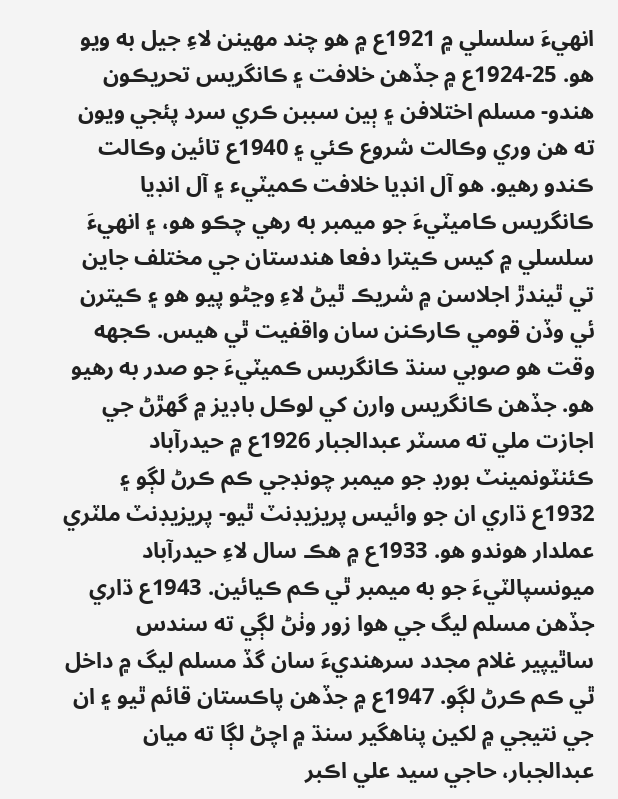انهيءَ سلسلي ۾ 1921ع ۾ هو چند مهينن لاءِ جيل به ويو هو. 25-1924ع ۾ جڏهن خلافت ۽ ڪانگريس تحريڪون هندو- مسلم اختلافن ۽ ٻين سببن ڪري سرد پئجي ويون ته هن وري وڪالت شروع ڪئي ۽ 1940ع تائين وڪالت ڪندو رهيو. هو آل انڊيا خلافت ڪميٽيء ۽ آل انڊيا ڪانگريس ڪاميٽيءَ جو ميمبر به رهي چڪو هو، ۽ انهيءَ سلسلي ۾ کيس ڪيترا دفعا هندستان جي مختلف جاين تي ٿيندڙ اجلاسن ۾ شريڪ ٿيڻ لاءِ وڃڻو پيو هو ۽ ڪيترن ئي وڏن قومي ڪارڪنن سان واقفيت ٿي هيس. ڪجهه وقت هو صوبي سنڌ ڪانگريس ڪميٽيءَ جو صدر به رهيو هو. جڏهن ڪانگريس وارن کي لوڪل باڊيز ۾ گهڙڻ جي اجازت ملي ته مسٽر عبدالجبار 1926ع ۾ حيدرآباد ڪئنٽونمينٽ بورڊ جو ميمبر چونڊجي ڪم ڪرڻ لڳو ۽ 1932ع ڌاري ان جو وائيس پريزيڊنٽ ٿيو- پريزيڊنٽ ملٽري عملدار هوندو هو. 1933ع ۾ هڪ سال لاءِ حيدرآباد ميونسپالٽيءَ جو به ميمبر ٿي ڪم ڪيائين. 1943ع ڌاري جڏهن مسلم ليگ جي هوا زور وٺڻ لڳي ته سندس ساٿيپير غلام مجدد سرهنديءَ سان گڏ مسلم ليگ ۾ داخل ٿي ڪم ڪرڻ لڳو. 1947ع ۾ جڏهن پاڪستان قائم ٿيو ۽ ان جي نتيجي ۾ لکين پناهگير سنڌ ۾ اچڻ لڳا ته ميان عبدالجبار، حاجي سيد علي اڪبر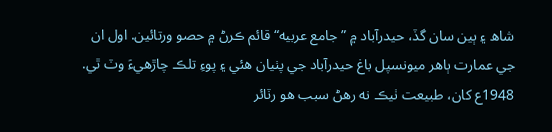شاھ ۽ ٻين سان گڏ، حيدرآباد ۾ ”جامع عربيه“ قائم ڪرڻ ۾ حصو ورتائين. اول ان جي عمارت ٻاهر ميونسپل باغ حيدرآباد جي پٺيان هئي ۽ پوءِ تلڪ چاڙهيءَ وٽ ٿي. 1948ع کان، طبيعت ٺيڪ نه رهڻ سبب هو رٽائر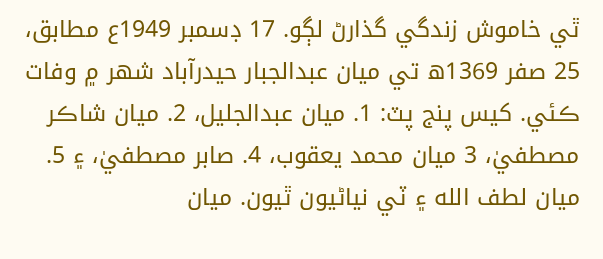ٿي خاموش زندگي گذارڻ لڳو. 17 ڊسمبر 1949ع مطابق، 25 صفر 1369ھ تي ميان عبدالجبار حيدرآباد شهر ۾ وفات ڪئي. کيس پنج پٽ: 1. ميان عبدالجليل، 2. ميان شاڪر مصطفيٰ، 3 ميان محمد يعقوب، 4. صابر مصطفيٰ، ۽ 5. ميان لطف الله ۽ ٽي نياڻيون ٿيون. ميان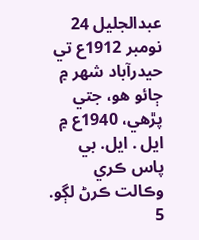عبدالجليل 24 نومبر 1912ع تي حيدرآباد شهر ۾ ڄائو هو، جتي پڙهي، 1940ع ۾ ايل . ايل. بي پاس ڪري وڪالت ڪرڻ لڳو. 5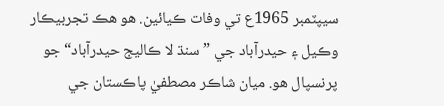سيپٽمبر 1965ع تي وفات ڪيائين. هو هڪ تجربيڪار وڪيل ۽ حيدرآباد جي ”سنڌ لا ڪاليج حيدرآباد“ جو پرنسپال هو. ميان شاڪر مصطفيٰ پاڪستان جي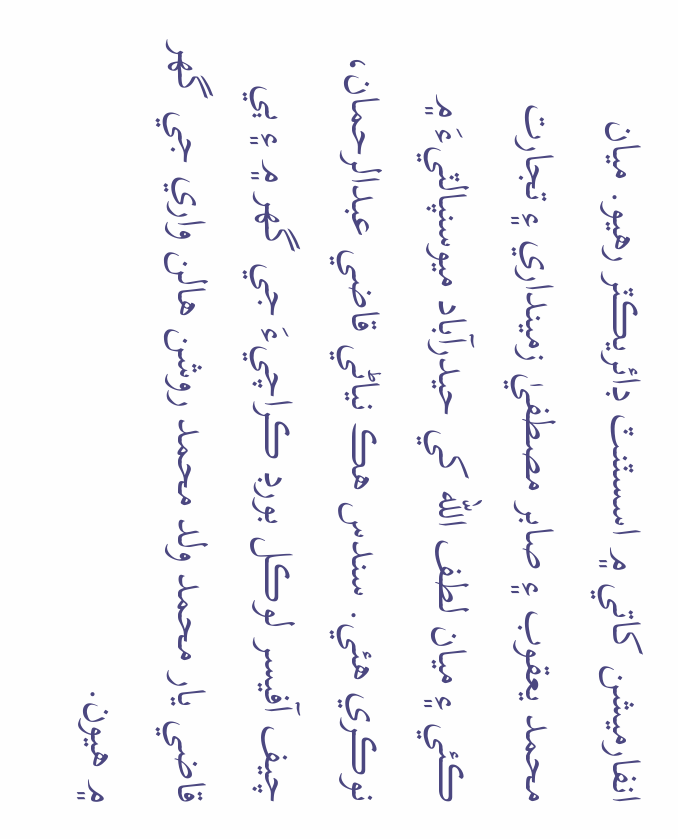انفارميشن کاتي ۾ اسسٽنٽ ڊائريڪٽر رھيو. ميان محمد يعقوب ۽ صابر مصطفيٰ زمينداري ۽ تجارت ڪئي ۽ ميان لطف الله کي حيدرآباد ميوسنپالٽيءَ ۾ نوڪري ھئي. سندس هڪ نياڻي قاضي عبدالرحمان، چيف آفيسر لوڪل بورڊ ڪراچيءَ جي گهر ۾ ۽ ٻي قاضي يار محمد ولد محمد روشن هالن واري جي گهر ۾ هيون.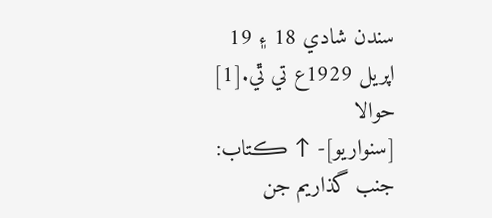سندن شادي 18 ۽ 19 اپريل 1929ع تي ٿي.[1]
حوالا
[سنواريو]- ↑ ڪتاب: جنب گذاريم جن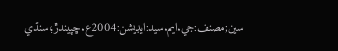سين;مصنف:جي.ايم.سيد:ايڊيشن:2004ع.ڇپيندڙ؛سنڌي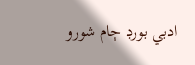ادبي بورڊ ڄام شورو